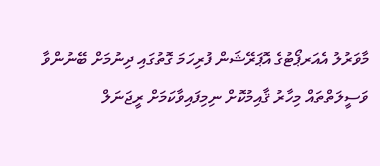މާވަރުލު އެއަރޕޯޓުގެ އޮޕަރޭޝަން ފުރިހަމަ ގޮތުގައި ދިނުމަށް ބޭނުންވާ ވަސީލަތްތައް މިހާރު ޤާއިމުކޮށް ނިމިފައިވާކަމަށް ރީޖަނަލް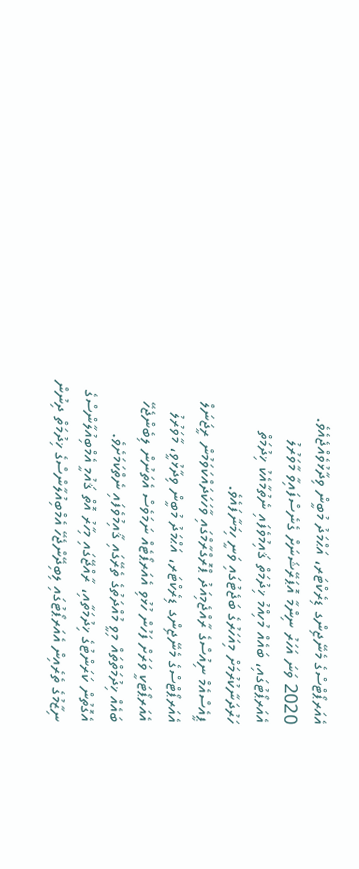އެއަރޕޯޓްސްގެ މެނޭޖިންގ ޑިރެކްޓަރ، އަޙްމަދު މުބީން ވިދާޅުވެއްޖެއެވެ.
2020 ވަނަ އަހަރު ނިންމާ އޮޕަރޭޝަނަށް ގެނެސްފައިވާ މާވަރުލު އެއަރޕޯޓުގައި، ބައެއް މުހިއްމު ޚިދުމަތް ޤައިމުވެފައި ނެތުމާއެކު ޚިދުމަތް ހަރުދަނާކުރުމަށް މިއަހަރުގެ ބަޖެޓުގައި ވަނީ ހިމަނާފައެވެ.
ޕީއެސްއެމް ނިއުސްގެ ރާއްޖެމިއަދު ޕްރޮގްރާމްގައި ވާހަކަދައްކަވަމުން ރީޖަނަލް އެއަރޕޯޓްސްގެ މެނޭޖިންގ ޑިރެކްޓަރ، އަޙްމަދު މުބީން ވިދާޅުވީ، މާވަރުލު އެއަރޕޯޓަކީ ވަރަށް ފަހުން ހުޅުވި އެއަރޕޯޓެއް ނަމަވެސް އެތަނުން ލިބެންޖެހޭ ބައެއް ޚިދުމަތްތައް މިވީ މުއްދަތުގެ ތެރޭގައި ޤާއިމުވެފައި ނެތްކަމަށެވެ.
އެގޮތުން ކަރަންޓުގެ ޚިދުމަތާއި، ރާއްޖޭގައި މިހާރު އޮތް ޤައުމީ އެމްބިއުލާންސްގެ ނިޒާމުގެ ތެރެއިން އެއަރޕޯޓުގައި ލިބިދޭންޖެހޭ އެމްބިއުލާންސްގެ ޚިދުމަތް ދިނުން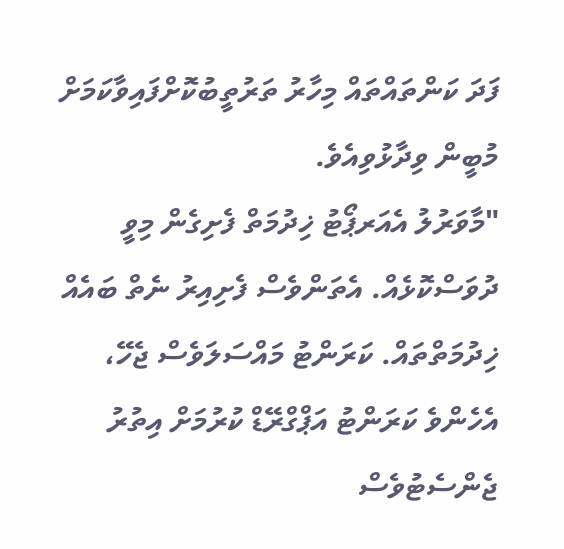ފަދަ ކަންތައްތައް މިހާރު ތަރުތީބުކޮށްފައިވާކަމަށް މުބީން ވިދާޅުވިއެވެ.
"މާވަރުލު އެއަރޕޯޓު ޚިދުމަތް ފެށިގެން މިވީ ދުވަސްކޮޅެއް. އެތަންވެސް ފެށިއިރު ނެތް ބައެއް ޚިދުމަތްތައް. ކަރަންޓު މައްސަލަވެސް ޖެހޭ، އެހެންވެ ކަރަންޓު އަޕްގްރޭޑް ކުރުމަށް އިތުރު ޖެންސެޓުވެސް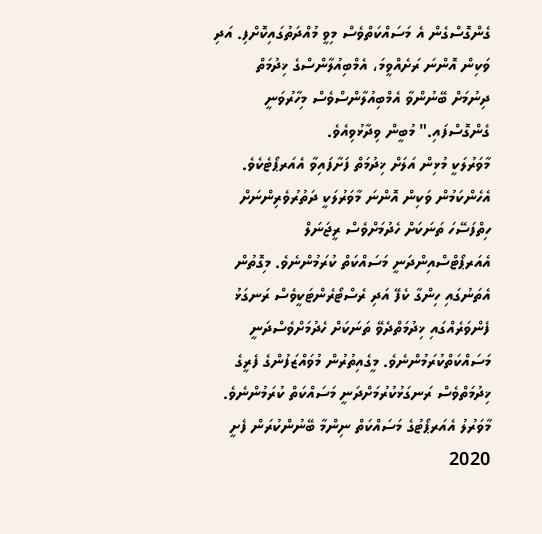ގެންގޮސްގެން އެ މަސައްކަތްވެސް މިވީ މުއްދަތުގައިކޮށްފި. އަދި ވަކިން އޮންނަ ރަށެއްވީމަ، އެމްބިއުލާންސްގެ ޚިދުމަތް ދިނުމަށް ބޭނުންވާ އެމްބިއުލާންސްވެސް މިހާރުވަނީ ގެންގޮސްފައި." މުބީން ވިދާޅުވިއެވެ.
މާވަރުލަކީ މުޅިން އަލަށް ޚިދުމަތް ފަށާފައިވާ އެއަރޕޯޓެކެވެ. އެހެންކަމުން ވަކިން އޮންނަ މާވަރުލަކީ ދަތުރުވެރިންނަށް ހިތްފަސޭހަ ތަނަކަށް ހެދުމަށްވެސް ރީޖަނަލް އެއަރޕޯޓްސްއިންދަނީ މަސައްކަތް ކުރަމުންނެވެ. މިގޮތުން އެތަނުގައި ހިންގާ ކެފޭ އަދި ރެސްޓޯރެންޓަކީވެސް ރަނގަޅު ފެންވަރެއްގައި ޚިދުމަތްދެވޭ ތަނަކަށް ހެދުމަށްވެސްދަނީ މަސައްކަތްކުރަމުންނެވެ. މީގެއިތުރުން މުވައްޒަފުންގެ ފެރީގެ ޚިދުމަތްވެސް ރަނގަޅުކުރުމަށްދަނީ މަސައްކަތް ކުރަމުންނެވެ.
މާވަރުލު އެއަރޕޯޓުގެ މަސައްކަތް ނިންމާ ބޭނުންކުރަން ފެށީ 2020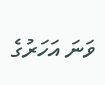ވަނަ އަހަރުގެ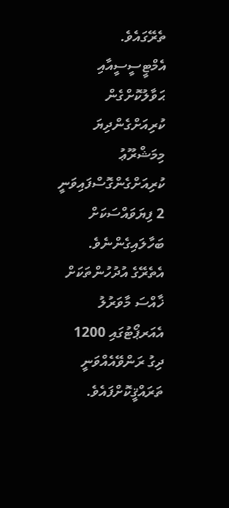ތެރޭގައެވެ. އެމްޓީސީސީއާއި ޙަވާލުކޮށްގެން ކުރިއަށްގެންދިޔަ މިމަޝްރޫޢު ކުރިއަށްގެންގޮސްފައިވަނީ 2 ފިޔަވައްސަކަށް ބަހާލައިގެންނެވެ. އެތެރޭގެ އުދުހުންތަކަށް ޚާއްސަ މާވަރުލު އެއަރޕޯޓުގައި 1200 ދިގު ރަންވޭއެއްވަނީ ތަރައްޤީކޮށްފައެވެ.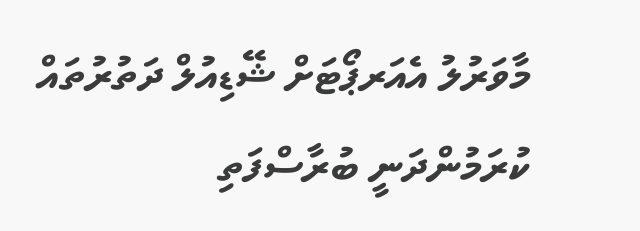މާވަރުލު އެއަރޕޯޓަށް ޝޭޑިއުލް ދަތުރުތައް ކުރަމުންދަނީ ބުރާސްފަތި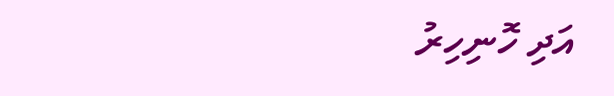އަދި ހޮނިހިރު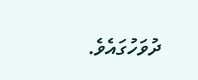ދުވަހުގައެވެ.